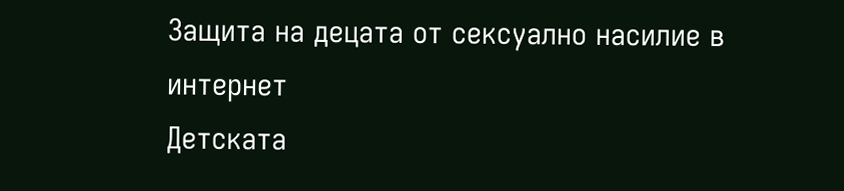Защита на децата от сексуално насилие в интернет
Детската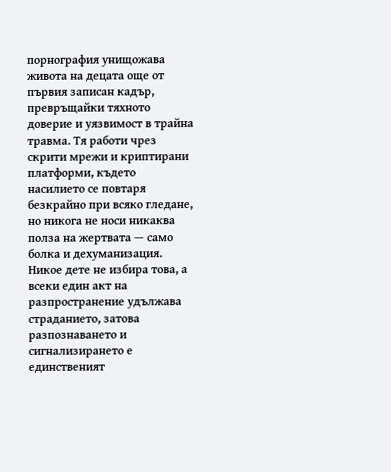порнография унищожава живота на децата още от първия записан кадър, превръщайки тяхното доверие и уязвимост в трайна травма. Тя работи чрез скрити мрежи и криптирани платформи, където насилието се повтаря безкрайно при всяко гледане, но никога не носи никаква полза на жертвата — само болка и дехуманизация. Никое дете не избира това, а всеки един акт на разпространение удължава страданието, затова разпознаването и сигнализирането е единственият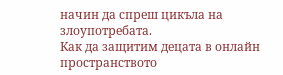начин да спреш цикъла на злоупотребата.
Как да защитим децата в онлайн пространството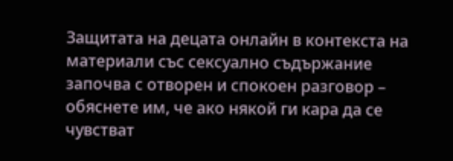Защитата на децата онлайн в контекста на материали със сексуално съдържание започва с отворен и спокоен разговор – обяснете им, че ако някой ги кара да се чувстват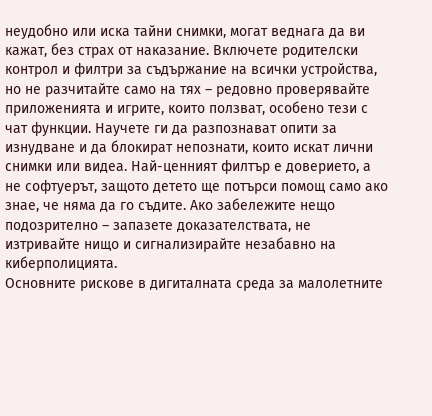неудобно или иска тайни снимки, могат веднага да ви кажат, без страх от наказание. Включете родителски контрол и филтри за съдържание на всички устройства, но не разчитайте само на тях – редовно проверявайте приложенията и игрите, които ползват, особено тези с чат функции. Научете ги да разпознават опити за изнудване и да блокират непознати, които искат лични снимки или видеа. Най-ценният филтър е доверието, а не софтуерът, защото детето ще потърси помощ само ако знае, че няма да го съдите. Ако забележите нещо подозрително – запазете доказателствата, не изтривайте нищо и сигнализирайте незабавно на киберполицията.
Основните рискове в дигиталната среда за малолетните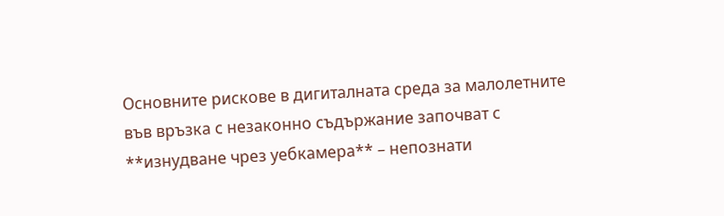Основните рискове в дигиталната среда за малолетните във връзка с незаконно съдържание започват с **изнудване чрез уебкамера** – непознати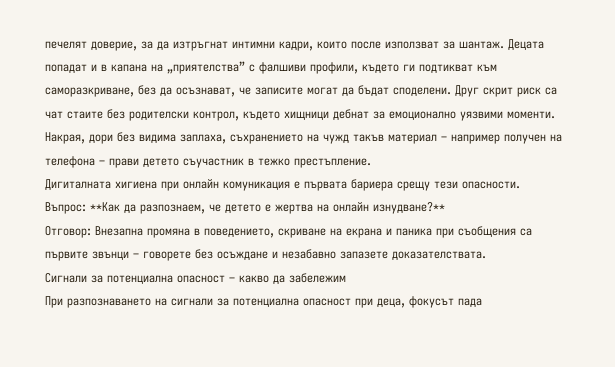печелят доверие, за да изтръгнат интимни кадри, които после използват за шантаж. Децата попадат и в капана на „приятелства” с фалшиви профили, където ги подтикват към саморазкриване, без да осъзнават, че записите могат да бъдат споделени. Друг скрит риск са чат стаите без родителски контрол, където хищници дебнат за емоционално уязвими моменти. Накрая, дори без видима заплаха, съхранението на чужд такъв материал – например получен на телефона – прави детето съучастник в тежко престъпление.
Дигиталната хигиена при онлайн комуникация е първата бариера срещу тези опасности.
Въпрос: **Как да разпознаем, че детето е жертва на онлайн изнудване?**
Отговор: Внезапна промяна в поведението, скриване на екрана и паника при съобщения са първите звънци – говорете без осъждане и незабавно запазете доказателствата.
Сигнали за потенциална опасност – какво да забележим
При разпознаването на сигнали за потенциална опасност при деца, фокусът пада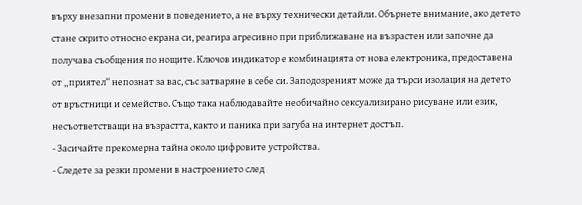върху внезапни промени в поведението, а не върху технически детайли. Обърнете внимание, ако детето стане скрито относно екрана си, реагира агресивно при приближаване на възрастен или започне да получава съобщения по нощите. Ключов индикатор е комбинацията от нова електроника, предоставена от „приятел“ непознат за вас, със затваряне в себе си. Заподозреният може да търси изолация на детето от връстници и семейство. Също така наблюдавайте необичайно сексуализирано рисуване или език, несъответстващи на възрастта, както и паника при загуба на интернет достъп.
- Засичайте прекомерна тайна около цифровите устройства.
- Следете за резки промени в настроението след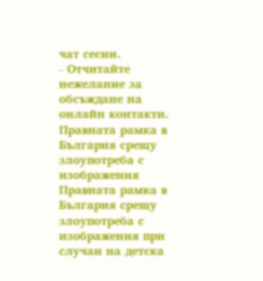чат сесии.
- Отчитайте нежелание за обсъждане на онлайн контакти.
Правната рамка в България срещу злоупотреба с изображения
Правната рамка в България срещу злоупотреба с изображения при случаи на детска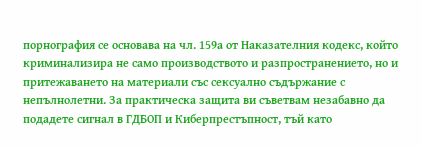порнография се основава на чл. 159а от Наказателния кодекс, който криминализира не само производството и разпространението, но и притежаването на материали със сексуално съдържание с непълнолетни. За практическа защита ви съветвам незабавно да подадете сигнал в ГДБОП и Киберпрестъпност, тъй като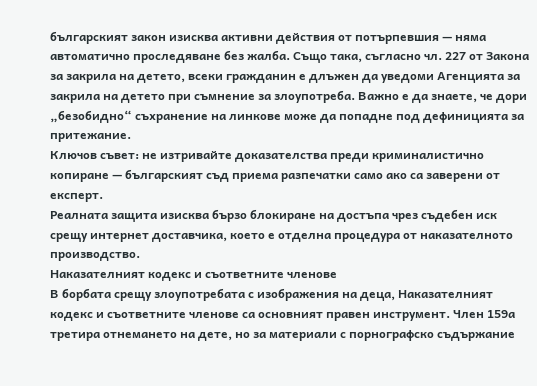българският закон изисква активни действия от потърпевшия — няма автоматично проследяване без жалба. Също така, съгласно чл. 227 от Закона за закрила на детето, всеки гражданин е длъжен да уведоми Агенцията за закрила на детето при съмнение за злоупотреба. Важно е да знаете, че дори „безобидно“ съхранение на линкове може да попадне под дефиницията за притежание.
Ключов съвет: не изтривайте доказателства преди криминалистично копиране — българският съд приема разпечатки само ако са заверени от експерт.
Реалната защита изисква бързо блокиране на достъпа чрез съдебен иск срещу интернет доставчика, което е отделна процедура от наказателното производство.
Наказателният кодекс и съответните членове
В борбата срещу злоупотребата с изображения на деца, Наказателният кодекс и съответните членове са основният правен инструмент. Член 159а третира отнемането на дете, но за материали с порнографско съдържание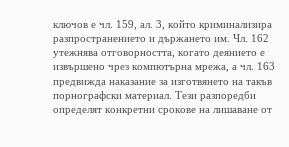ключов е чл. 159, ал. 3, който криминализира разпространението и държането им. Чл. 162 утежнява отговорността, когато деянието е извършено чрез компютърна мрежа, а чл. 163 предвижда наказание за изготвянето на такъв порнографски материал. Тези разпоредби определят конкретни срокове на лишаване от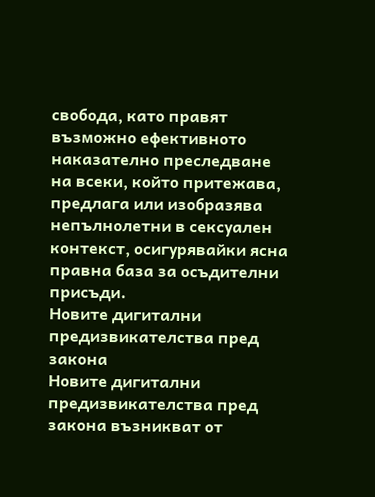свобода, като правят възможно ефективното наказателно преследване на всеки, който притежава, предлага или изобразява непълнолетни в сексуален контекст, осигурявайки ясна правна база за осъдителни присъди.
Новите дигитални предизвикателства пред закона
Новите дигитални предизвикателства пред закона възникват от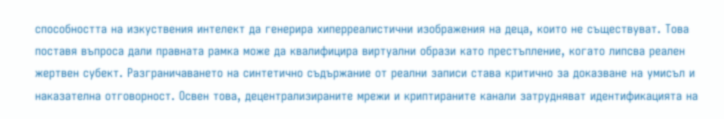способността на изкуствения интелект да генерира хиперреалистични изображения на деца, които не съществуват. Това поставя въпроса дали правната рамка може да квалифицира виртуални образи като престъпление, когато липсва реален жертвен субект. Разграничаването на синтетично съдържание от реални записи става критично за доказване на умисъл и наказателна отговорност. Освен това, децентрализираните мрежи и криптираните канали затрудняват идентификацията на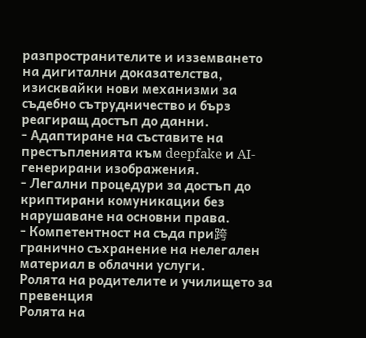разпространителите и изземването на дигитални доказателства, изисквайки нови механизми за съдебно сътрудничество и бърз реагиращ достъп до данни.
- Адаптиране на съставите на престъпленията към deepfake и AI-генерирани изображения.
- Легални процедури за достъп до криптирани комуникации без нарушаване на основни права.
- Компетентност на съда при跨гранично съхранение на нелегален материал в облачни услуги.
Ролята на родителите и училището за превенция
Ролята на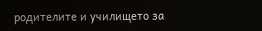родителите и училището за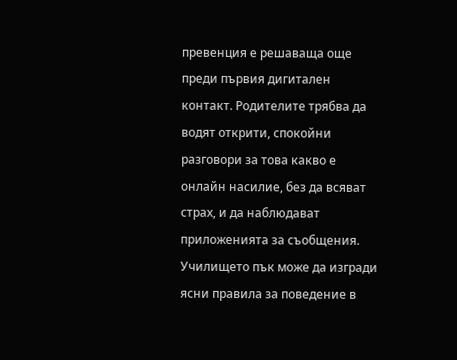превенция е решаваща още преди първия дигитален контакт. Родителите трябва да водят открити, спокойни разговори за това какво е онлайн насилие, без да всяват страх, и да наблюдават приложенията за съобщения. Училището пък може да изгради ясни правила за поведение в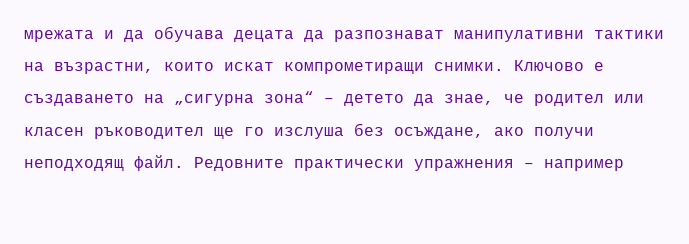мрежата и да обучава децата да разпознават манипулативни тактики на възрастни, които искат компрометиращи снимки. Ключово е създаването на „сигурна зона“ – детето да знае, че родител или класен ръководител ще го изслуша без осъждане, ако получи неподходящ файл. Редовните практически упражнения – например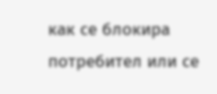как се блокира потребител или се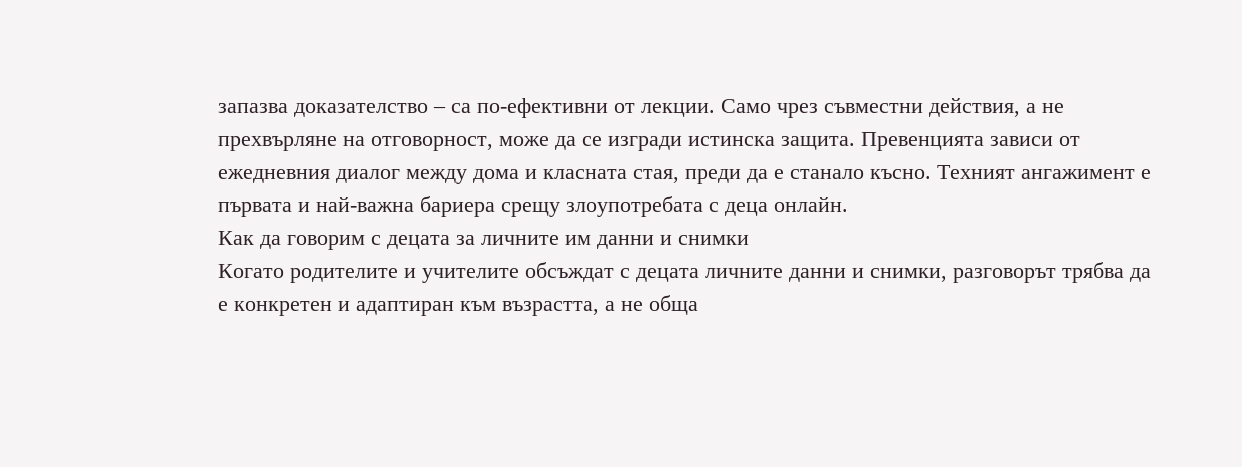запазва доказателство – са по-ефективни от лекции. Само чрез съвместни действия, а не прехвърляне на отговорност, може да се изгради истинска защита. Превенцията зависи от ежедневния диалог между дома и класната стая, преди да е станало късно. Техният ангажимент е първата и най-важна бариера срещу злоупотребата с деца онлайн.
Как да говорим с децата за личните им данни и снимки
Когато родителите и учителите обсъждат с децата личните данни и снимки, разговорът трябва да е конкретен и адаптиран към възрастта, а не обща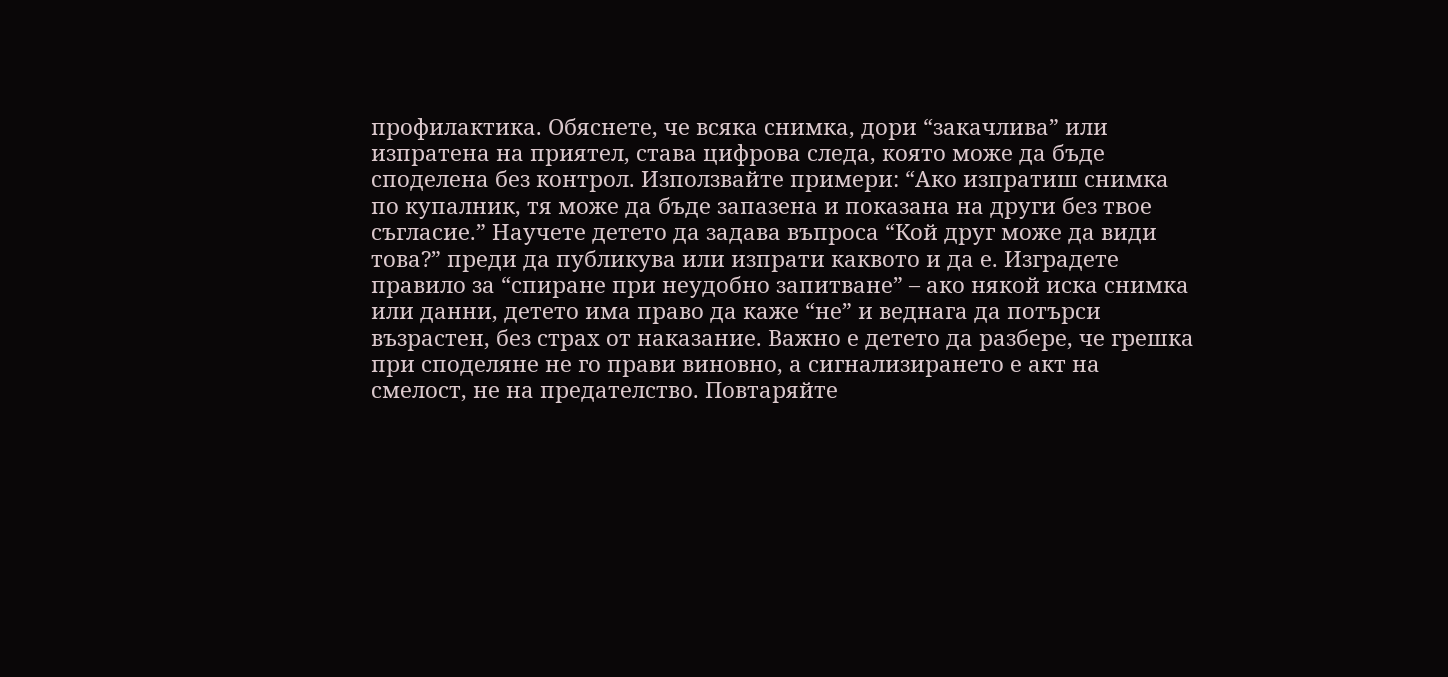профилактика. Обяснете, че всяка снимка, дори “закачлива” или изпратена на приятел, става цифрова следа, която може да бъде споделена без контрол. Използвайте примери: “Ако изпратиш снимка по купалник, тя може да бъде запазена и показана на други без твое съгласие.” Научете детето да задава въпроса “Кой друг може да види това?” преди да публикува или изпрати каквото и да е. Изградете правило за “спиране при неудобно запитване” – ако някой иска снимка или данни, детето има право да каже “не” и веднага да потърси възрастен, без страх от наказание. Важно е детето да разбере, че грешка при споделяне не го прави виновно, а сигнализирането е акт на смелост, не на предателство. Повтаряйте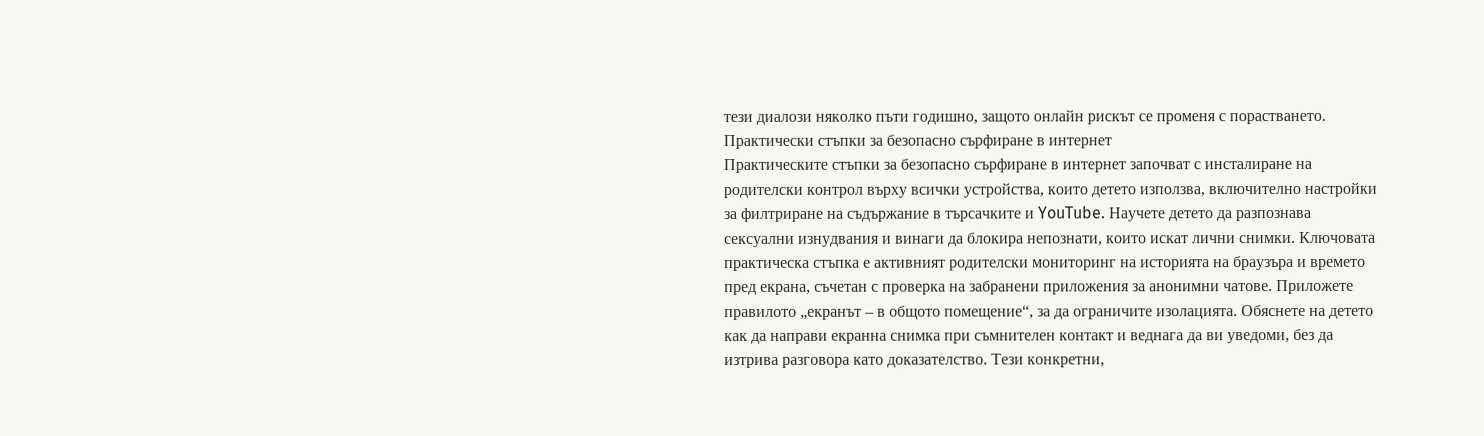тези диалози няколко пъти годишно, защото онлайн рискът се променя с порастването.
Практически стъпки за безопасно сърфиране в интернет
Практическите стъпки за безопасно сърфиране в интернет започват с инсталиране на родителски контрол върху всички устройства, които детето използва, включително настройки за филтриране на съдържание в търсачките и YouTube. Научете детето да разпознава сексуални изнудвания и винаги да блокира непознати, които искат лични снимки. Ключовата практическа стъпка е активният родителски мониторинг на историята на браузъра и времето пред екрана, съчетан с проверка на забранени приложения за анонимни чатове. Приложете правилото „екранът – в общото помещение“, за да ограничите изолацията. Обяснете на детето как да направи екранна снимка при съмнителен контакт и веднага да ви уведоми, без да изтрива разговора като доказателство. Тези конкретни,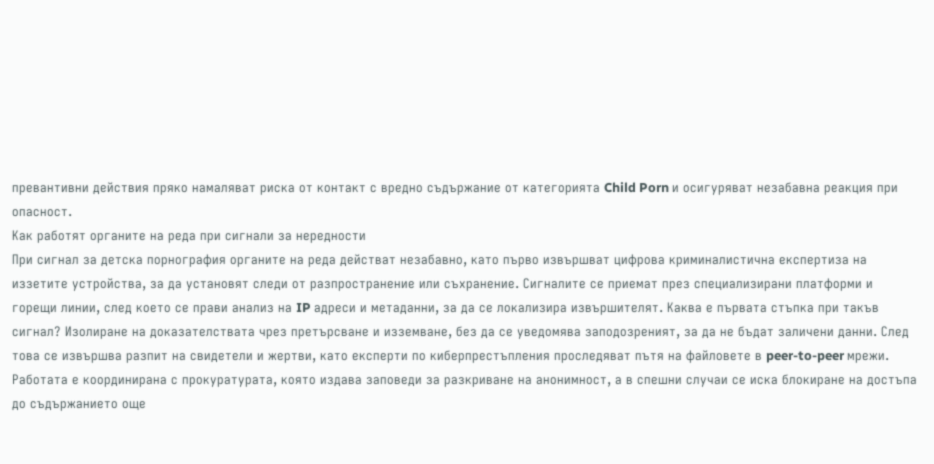превантивни действия пряко намаляват риска от контакт с вредно съдържание от категорията Child Porn и осигуряват незабавна реакция при опасност.
Как работят органите на реда при сигнали за нередности
При сигнал за детска порнография органите на реда действат незабавно, като първо извършват цифрова криминалистична експертиза на иззетите устройства, за да установят следи от разпространение или съхранение. Сигналите се приемат през специализирани платформи и горещи линии, след което се прави анализ на IP адреси и метаданни, за да се локализира извършителят. Каква е първата стъпка при такъв сигнал? Изолиране на доказателствата чрез претърсване и изземване, без да се уведомява заподозреният, за да не бъдат заличени данни. След това се извършва разпит на свидетели и жертви, като експерти по киберпрестъпления проследяват пътя на файловете в peer-to-peer мрежи. Работата е координирана с прокуратурата, която издава заповеди за разкриване на анонимност, а в спешни случаи се иска блокиране на достъпа до съдържанието още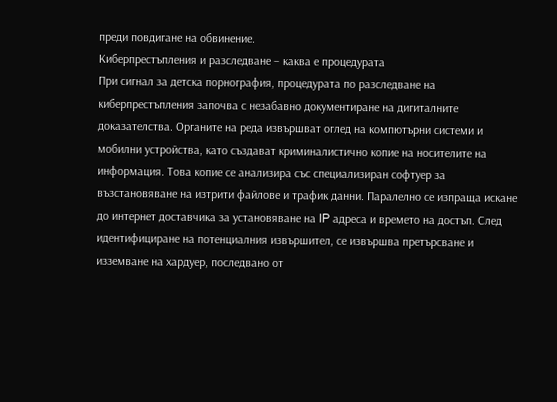преди повдигане на обвинение.
Киберпрестъпления и разследване – каква е процедурата
При сигнал за детска порнография, процедурата по разследване на киберпрестъпления започва с незабавно документиране на дигиталните доказателства. Органите на реда извършват оглед на компютърни системи и мобилни устройства, като създават криминалистично копие на носителите на информация. Това копие се анализира със специализиран софтуер за възстановяване на изтрити файлове и трафик данни. Паралелно се изпраща искане до интернет доставчика за установяване на IP адреса и времето на достъп. След идентифициране на потенциалния извършител, се извършва претърсване и изземване на хардуер, последвано от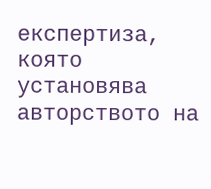експертиза, която установява авторството на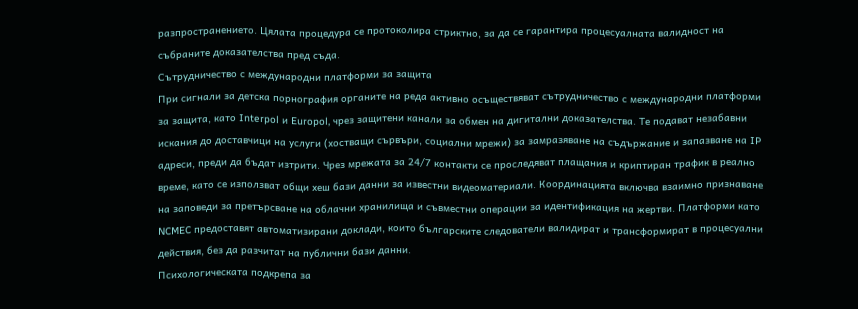разпространението. Цялата процедура се протоколира стриктно, за да се гарантира процесуалната валидност на събраните доказателства пред съда.
Сътрудничество с международни платформи за защита
При сигнали за детска порнография органите на реда активно осъществяват сътрудничество с международни платформи за защита, като Interpol и Europol, чрез защитени канали за обмен на дигитални доказателства. Те подават незабавни искания до доставчици на услуги (хостващи сървъри, социални мрежи) за замразяване на съдържание и запазване на IP адреси, преди да бъдат изтрити. Чрез мрежата за 24/7 контакти се проследяват плащания и криптиран трафик в реално време, като се използват общи хеш бази данни за известни видеоматериали. Координацията включва взаимно признаване на заповеди за претърсване на облачни хранилища и съвместни операции за идентификация на жертви. Платформи като NCMEC предоставят автоматизирани доклади, които българските следователи валидират и трансформират в процесуални действия, без да разчитат на публични бази данни.
Психологическата подкрепа за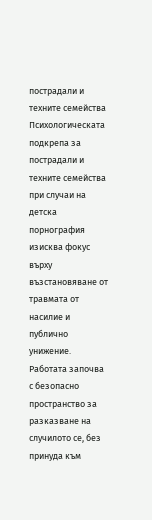пострадали и техните семейства
Психологическата подкрепа за пострадали и техните семейства при случаи на детска порнография изисква фокус върху възстановяване от травмата от насилие и публично унижение. Работата започва с безопасно пространство за разказване на случилото се, без принуда към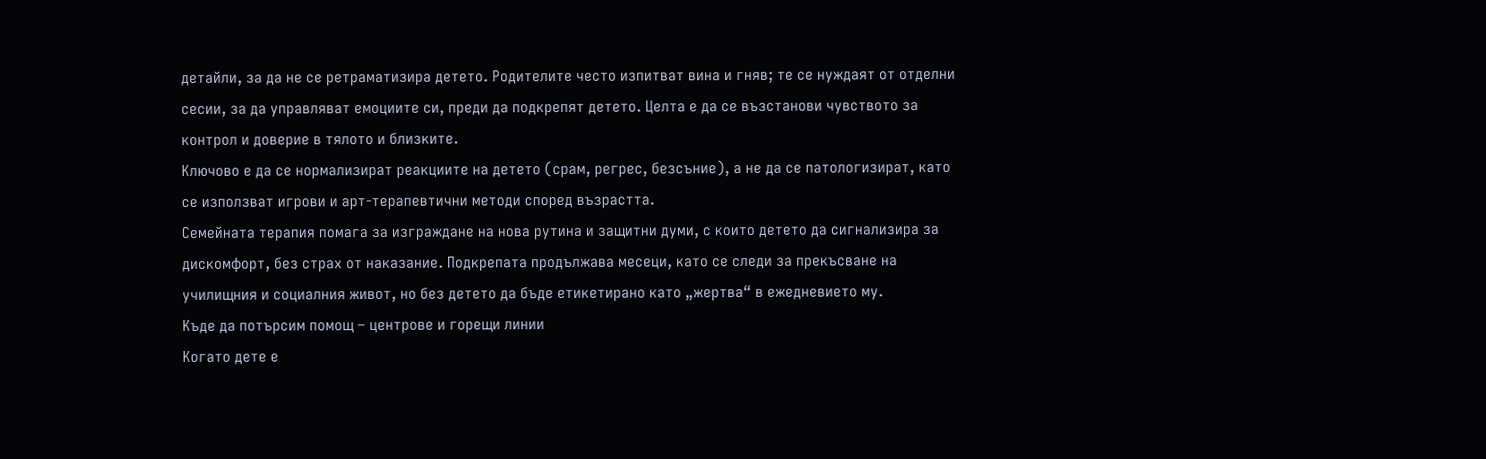детайли, за да не се ретраматизира детето. Родителите често изпитват вина и гняв; те се нуждаят от отделни сесии, за да управляват емоциите си, преди да подкрепят детето. Целта е да се възстанови чувството за контрол и доверие в тялото и близките.
Ключово е да се нормализират реакциите на детето (срам, регрес, безсъние), а не да се патологизират, като се използват игрови и арт-терапевтични методи според възрастта.
Семейната терапия помага за изграждане на нова рутина и защитни думи, с които детето да сигнализира за дискомфорт, без страх от наказание. Подкрепата продължава месеци, като се следи за прекъсване на училищния и социалния живот, но без детето да бъде етикетирано като „жертва“ в ежедневието му.
Къде да потърсим помощ – центрове и горещи линии
Когато дете е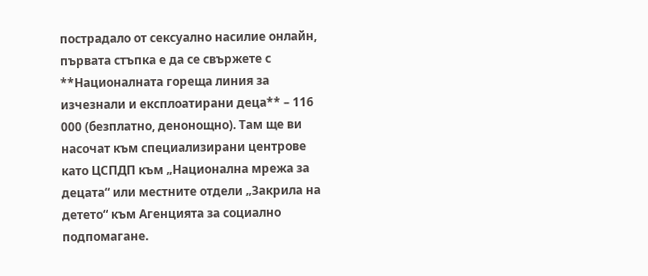пострадало от сексуално насилие онлайн, първата стъпка е да се свържете с **Националната гореща линия за изчезнали и експлоатирани деца** – 116 000 (безплатно, денонощно). Там ще ви насочат към специализирани центрове като ЦСПДП към „Национална мрежа за децата“ или местните отдели „Закрила на детето“ към Агенцията за социално подпомагане.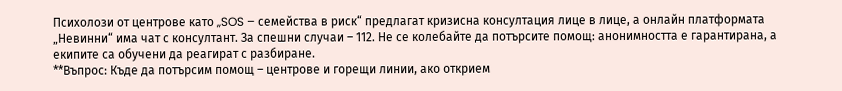Психолози от центрове като „SOS – семейства в риск“ предлагат кризисна консултация лице в лице, а онлайн платформата „Невинни“ има чат с консултант. За спешни случаи – 112. Не се колебайте да потърсите помощ: анонимността е гарантирана, а екипите са обучени да реагират с разбиране.
**Въпрос: Къде да потърсим помощ – центрове и горещи линии, ако открием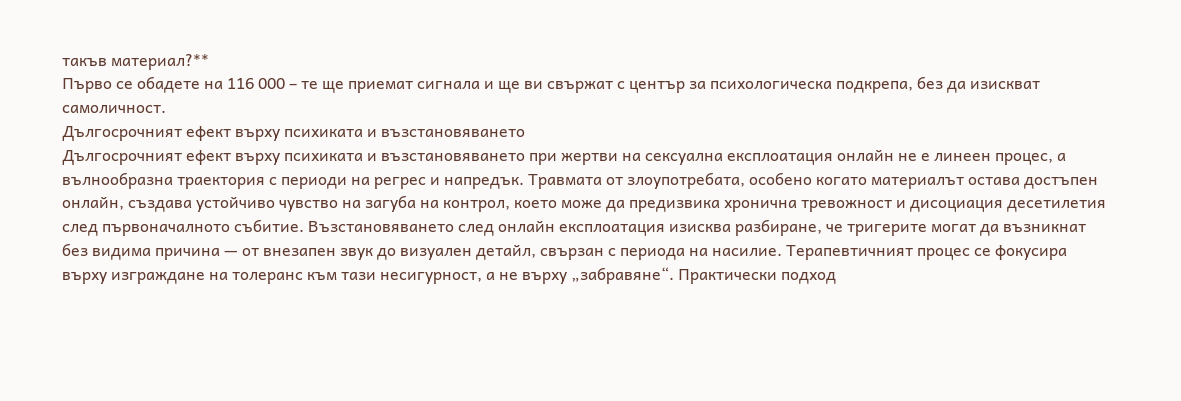такъв материал?**
Първо се обадете на 116 000 – те ще приемат сигнала и ще ви свържат с център за психологическа подкрепа, без да изискват самоличност.
Дългосрочният ефект върху психиката и възстановяването
Дългосрочният ефект върху психиката и възстановяването при жертви на сексуална експлоатация онлайн не е линеен процес, а вълнообразна траектория с периоди на регрес и напредък. Травмата от злоупотребата, особено когато материалът остава достъпен онлайн, създава устойчиво чувство на загуба на контрол, което може да предизвика хронична тревожност и дисоциация десетилетия след първоначалното събитие. Възстановяването след онлайн експлоатация изисква разбиране, че тригерите могат да възникнат без видима причина — от внезапен звук до визуален детайл, свързан с периода на насилие. Терапевтичният процес се фокусира върху изграждане на толеранс към тази несигурност, а не върху „забравяне“. Практически подход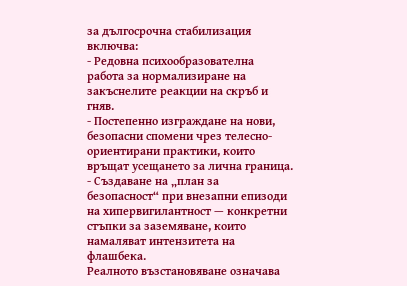за дългосрочна стабилизация включва:
- Редовна психообразователна работа за нормализиране на закъснелите реакции на скръб и гняв.
- Постепенно изграждане на нови, безопасни спомени чрез телесно-ориентирани практики, които връщат усещането за лична граница.
- Създаване на „план за безопасност“ при внезапни епизоди на хипервигилантност — конкретни стъпки за заземяване, които намаляват интензитета на флашбека.
Реалното възстановяване означава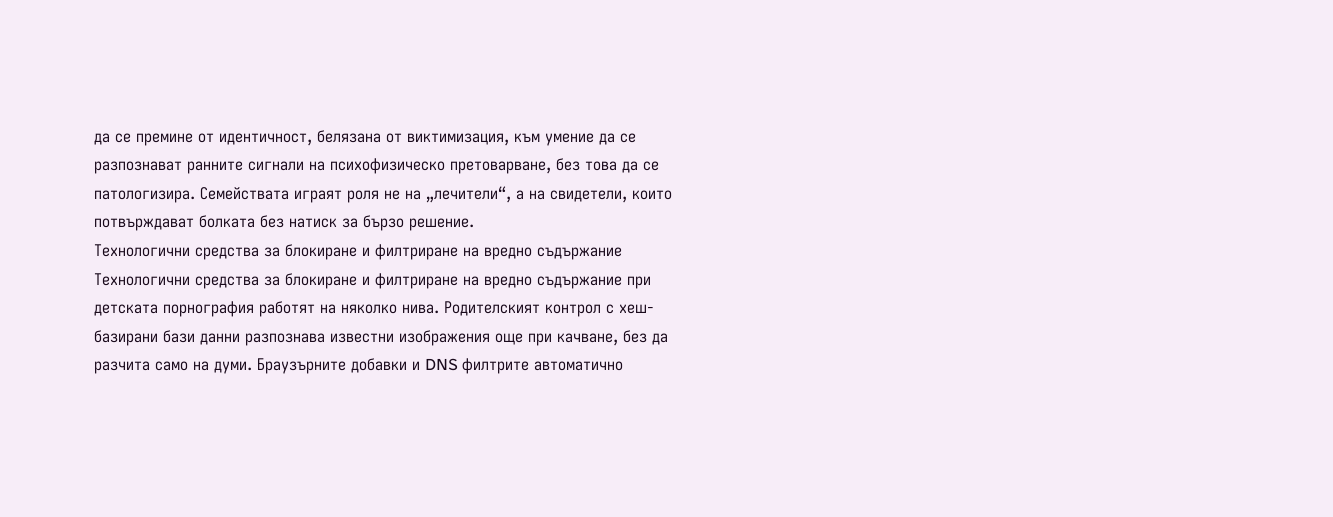да се премине от идентичност, белязана от виктимизация, към умение да се разпознават ранните сигнали на психофизическо претоварване, без това да се патологизира. Семействата играят роля не на „лечители“, а на свидетели, които потвърждават болката без натиск за бързо решение.
Технологични средства за блокиране и филтриране на вредно съдържание
Технологични средства за блокиране и филтриране на вредно съдържание при детската порнография работят на няколко нива. Родителският контрол с хеш-базирани бази данни разпознава известни изображения още при качване, без да разчита само на думи. Браузърните добавки и DNS филтрите автоматично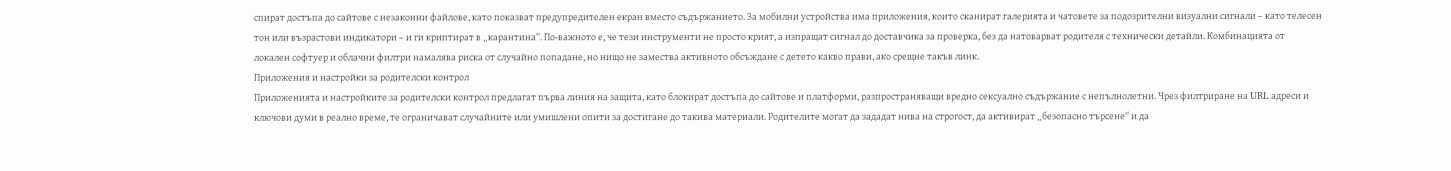спират достъпа до сайтове с незаконни файлове, като показват предупредителен екран вместо съдържанието. За мобилни устройства има приложения, които сканират галерията и чатовете за подозрителни визуални сигнали – като телесен тон или възрастови индикатори – и ги криптират в „карантина“. По-важното е, че тези инструменти не просто крият, а изпращат сигнал до доставчика за проверка, без да натоварват родителя с технически детайли. Комбинацията от локален софтуер и облачни филтри намалява риска от случайно попадане, но нищо не замества активното обсъждане с детето какво прави, ако срещне такъв линк.
Приложения и настройки за родителски контрол
Приложенията и настройките за родителски контрол предлагат първа линия на защита, като блокират достъпа до сайтове и платформи, разпространяващи вредно сексуално съдържание с непълнолетни. Чрез филтриране на URL адреси и ключови думи в реално време, те ограничават случайните или умишлени опити за достигане до такива материали. Родителите могат да зададат нива на строгост, да активират „безопасно търсене“ и да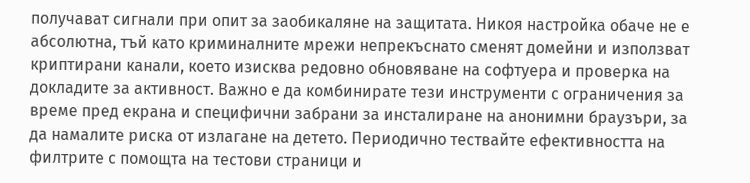получават сигнали при опит за заобикаляне на защитата. Никоя настройка обаче не е абсолютна, тъй като криминалните мрежи непрекъснато сменят домейни и използват криптирани канали, което изисква редовно обновяване на софтуера и проверка на докладите за активност. Важно е да комбинирате тези инструменти с ограничения за време пред екрана и специфични забрани за инсталиране на анонимни браузъри, за да намалите риска от излагане на детето. Периодично тествайте ефективността на филтрите с помощта на тестови страници и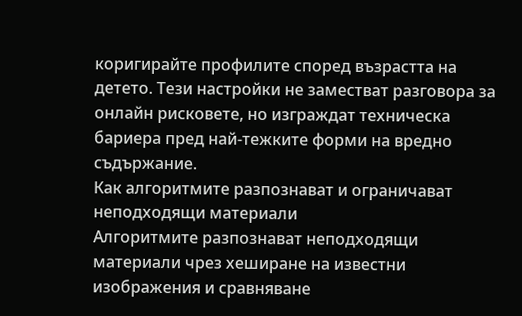коригирайте профилите според възрастта на детето. Тези настройки не заместват разговора за онлайн рисковете, но изграждат техническа бариера пред най-тежките форми на вредно съдържание.
Как алгоритмите разпознават и ограничават неподходящи материали
Алгоритмите разпознават неподходящи материали чрез хеширане на известни изображения и сравняване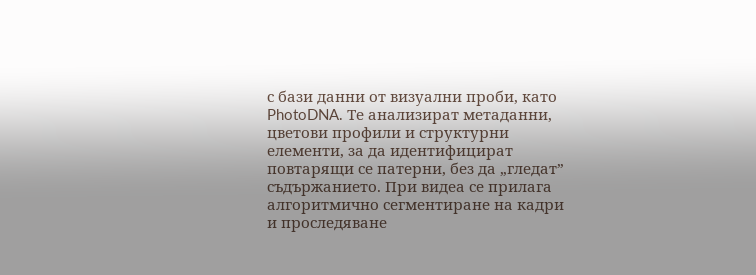с бази данни от визуални проби, като PhotoDNA. Те анализират метаданни, цветови профили и структурни елементи, за да идентифицират повтарящи се патерни, без да „гледат” съдържанието. При видеа се прилага алгоритмично сегментиране на кадри и проследяване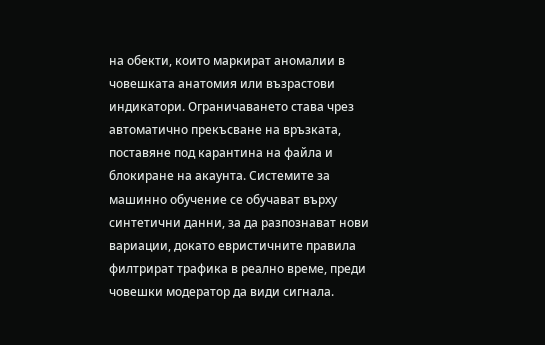на обекти, които маркират аномалии в човешката анатомия или възрастови индикатори. Ограничаването става чрез автоматично прекъсване на връзката, поставяне под карантина на файла и блокиране на акаунта. Системите за машинно обучение се обучават върху синтетични данни, за да разпознават нови вариации, докато евристичните правила филтрират трафика в реално време, преди човешки модератор да види сигнала.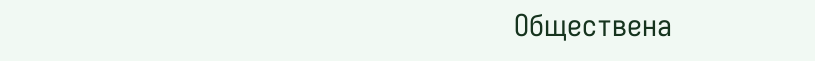Обществена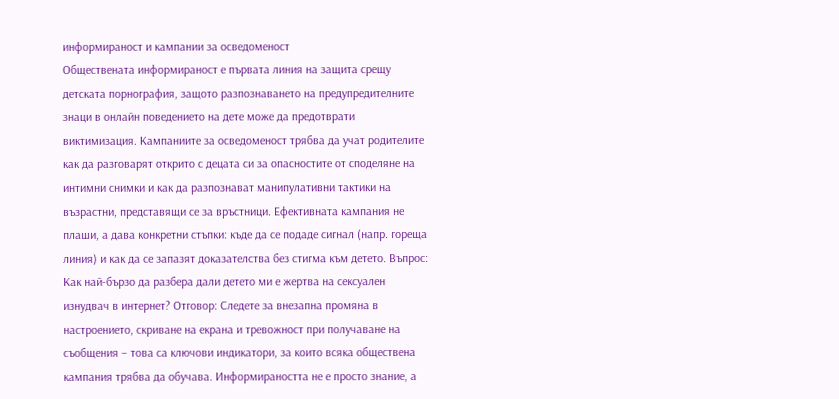информираност и кампании за осведоменост
Обществената информираност е първата линия на защита срещу детската порнография, защото разпознаването на предупредителните знаци в онлайн поведението на дете може да предотврати виктимизация. Кампаниите за осведоменост трябва да учат родителите как да разговарят открито с децата си за опасностите от споделяне на интимни снимки и как да разпознават манипулативни тактики на възрастни, представящи се за връстници. Ефективната кампания не плаши, а дава конкретни стъпки: къде да се подаде сигнал (напр. гореща линия) и как да се запазят доказателства без стигма към детето. Въпрос: Как най-бързо да разбера дали детето ми е жертва на сексуален изнудвач в интернет? Отговор: Следете за внезапна промяна в настроението, скриване на екрана и тревожност при получаване на съобщения – това са ключови индикатори, за които всяка обществена кампания трябва да обучава. Информираността не е просто знание, а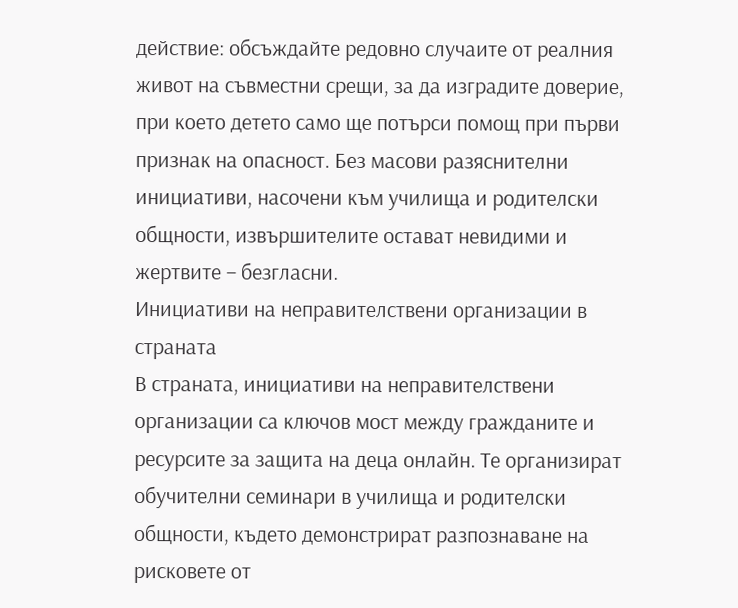действие: обсъждайте редовно случаите от реалния живот на съвместни срещи, за да изградите доверие, при което детето само ще потърси помощ при първи признак на опасност. Без масови разяснителни инициативи, насочени към училища и родителски общности, извършителите остават невидими и жертвите – безгласни.
Инициативи на неправителствени организации в страната
В страната, инициативи на неправителствени организации са ключов мост между гражданите и ресурсите за защита на деца онлайн. Те организират обучителни семинари в училища и родителски общности, където демонстрират разпознаване на рисковете от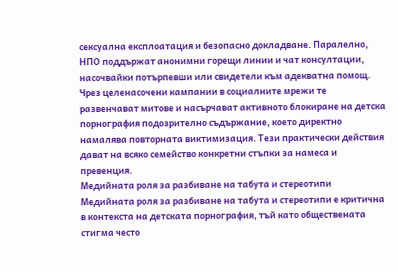сексуална експлоатация и безопасно докладване. Паралелно, НПО поддържат анонимни горещи линии и чат консултации, насочвайки потърпевши или свидетели към адекватна помощ. Чрез целенасочени кампании в социалните мрежи те развенчават митове и насърчават активното блокиране на детска порнография подозрително съдържание, което директно намалява повторната виктимизация. Тези практически действия дават на всяко семейство конкретни стъпки за намеса и превенция.
Медийната роля за разбиване на табута и стереотипи
Медийната роля за разбиване на табута и стереотипи е критична в контекста на детската порнография, тъй като обществената стигма често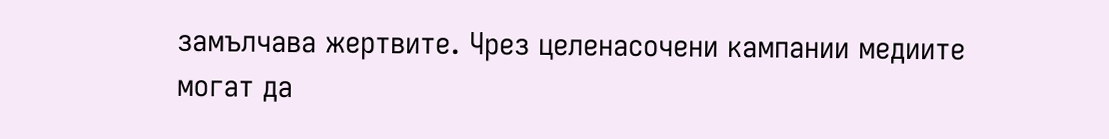замълчава жертвите. Чрез целенасочени кампании медиите могат да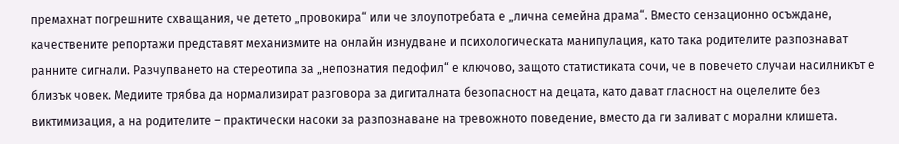премахнат погрешните схващания, че детето „провокира“ или че злоупотребата е „лична семейна драма“. Вместо сензационно осъждане, качествените репортажи представят механизмите на онлайн изнудване и психологическата манипулация, като така родителите разпознават ранните сигнали. Разчупването на стереотипа за „непознатия педофил“ е ключово, защото статистиката сочи, че в повечето случаи насилникът е близък човек. Медиите трябва да нормализират разговора за дигиталната безопасност на децата, като дават гласност на оцелелите без виктимизация, а на родителите – практически насоки за разпознаване на тревожното поведение, вместо да ги заливат с морални клишета.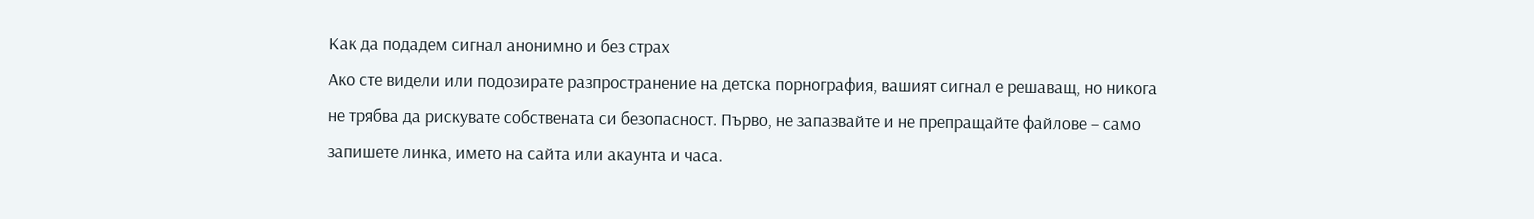Как да подадем сигнал анонимно и без страх
Ако сте видели или подозирате разпространение на детска порнография, вашият сигнал е решаващ, но никога не трябва да рискувате собствената си безопасност. Първо, не запазвайте и не препращайте файлове – само запишете линка, името на сайта или акаунта и часа.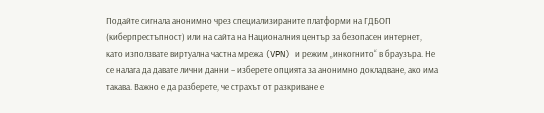Подайте сигнала анонимно чрез специализираните платформи на ГДБОП (киберпрестъпност) или на сайта на Националния център за безопасен интернет, като използвате виртуална частна мрежа (VPN) и режим „инкогнито“ в браузъра. Не се налага да давате лични данни – изберете опцията за анонимно докладване, ако има такава. Важно е да разберете, че страхът от разкриване е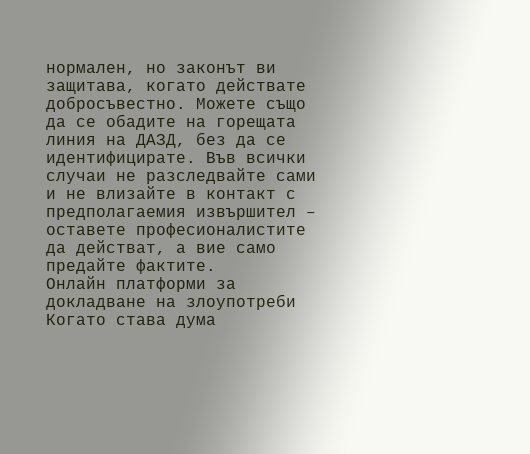нормален, но законът ви защитава, когато действате добросъвестно. Можете също да се обадите на горещата линия на ДАЗД, без да се идентифицирате. Във всички случаи не разследвайте сами и не влизайте в контакт с предполагаемия извършител – оставете професионалистите да действат, а вие само предайте фактите.
Онлайн платформи за докладване на злоупотреби
Когато става дума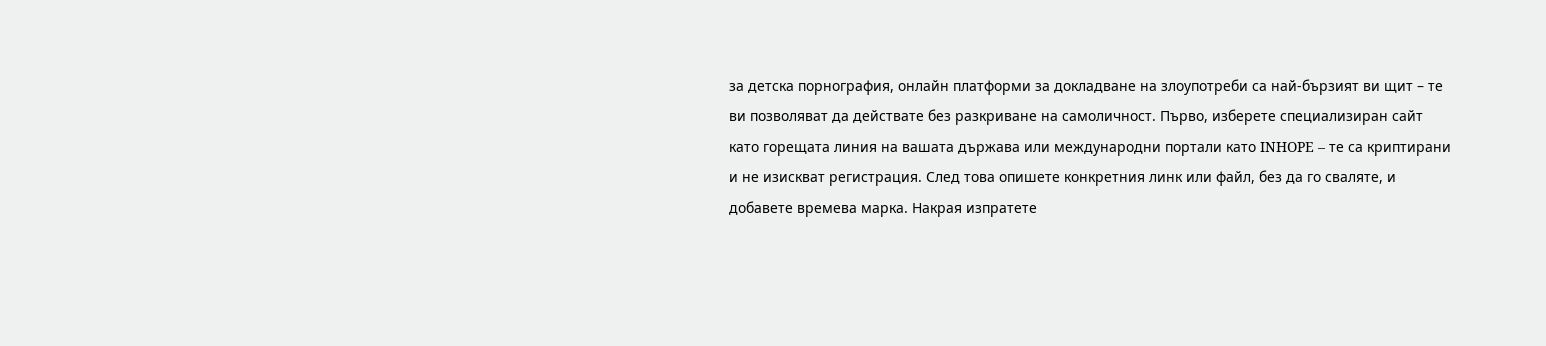за детска порнография, онлайн платформи за докладване на злоупотреби са най-бързият ви щит – те ви позволяват да действате без разкриване на самоличност. Първо, изберете специализиран сайт като горещата линия на вашата държава или международни портали като INHOPE – те са криптирани и не изискват регистрация. След това опишете конкретния линк или файл, без да го сваляте, и добавете времева марка. Накрая изпратете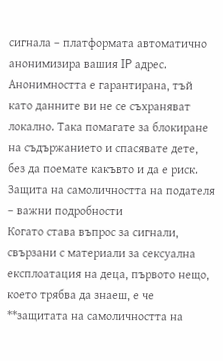сигнала – платформата автоматично анонимизира вашия IP адрес. Анонимността е гарантирана, тъй като данните ви не се съхраняват локално. Така помагате за блокиране на съдържанието и спасявате дете, без да поемате какъвто и да е риск.
Защита на самоличността на подателя – важни подробности
Когато става въпрос за сигнали, свързани с материали за сексуална експлоатация на деца, първото нещо, което трябва да знаеш, е че **защитата на самоличността на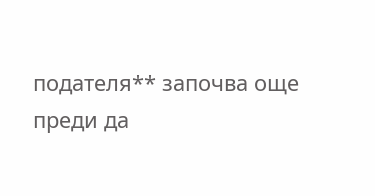подателя** започва още преди да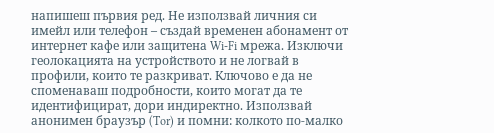напишеш първия ред. Не използвай личния си имейл или телефон – създай временен абонамент от интернет кафе или защитена Wi-Fi мрежа. Изключи геолокацията на устройството и не логвай в профили, които те разкриват. Ключово е да не споменаваш подробности, които могат да те идентифицират, дори индиректно. Използвай анонимен браузър (Tor) и помни: колкото по-малко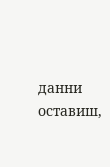данни оставиш,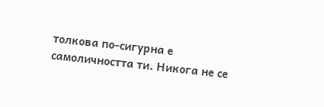толкова по-сигурна е самоличността ти. Никога не се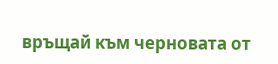връщай към черновата от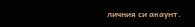личния си акаунт.